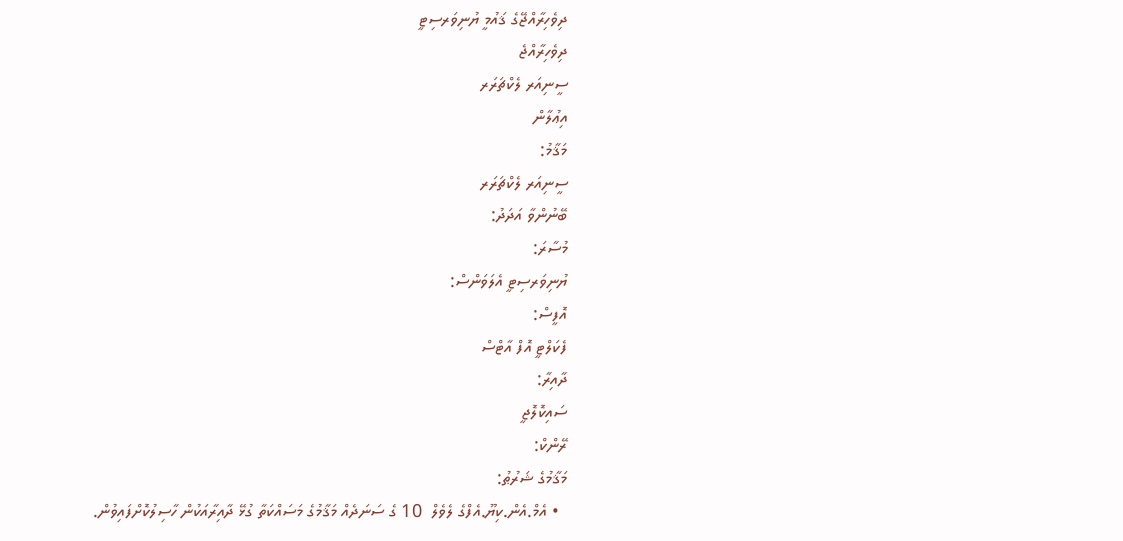ދިވެހިރާއްޖޭގެ ޤައުމީ ޔުނިވަރސިޓީ
ދިވެހިރާއްޖެ
ސީނިއަރ ލެކްޗަރަރ
އިޢުލާން
މަޤާމު:
ސީނިއަރ ލެކްޗަރަރ
ބޭނުންވާ އަދަދު:
މުސާރަ:
ޔުނިވަރސިޓީ އެލަވަންސް:
އޮފީސް:
ފެކަލްޓީ އޮފް އާޓްސް
ދާއިރާ:
ސައިކޮލޮޖީ
ރޭންކް:
މަޤާމުގެ ޝަރުޠު:
  • އެމް.އެން.ކިޔޫ.އެފްގެ ލެވެލް  10 ގެ ސަނަދެއް މަޤާމުގެ މަސައްކަތާ ގުޅޭ ދާއިރާއަކުން ހާސިލުކޮށްފައިވުން.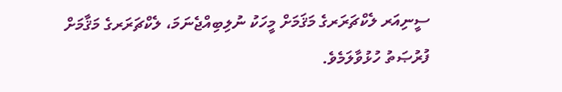ސީނިއަރ ލެކްޗަރަރގެ މަޤަމަށް މީހަކު ނުލިބިއްޖެނަމަ، ލެކްޗަރަރގެ މަޤާމަށް ފުރުޞަތު ހުޅުވާލަމެވެ.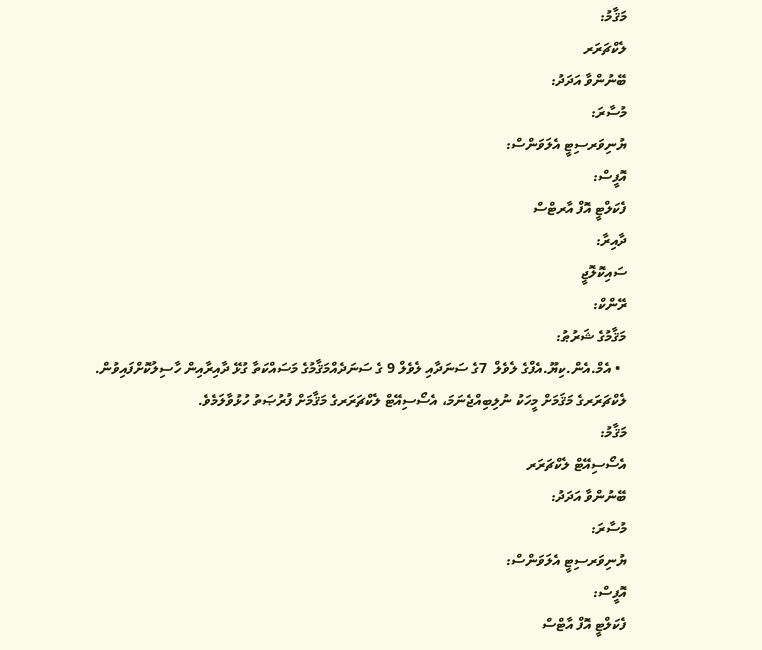މަޤާމު:
ލެކްޗަރަރ
ބޭނުންވާ އަދަދު:
މުސާރަ:
ޔުނިވަރސިޓީ އެލަވަންސް:
އޮފީސް:
ފެކަލްޓީ އޮފް އާރޓްސް
ދާއިރާ:
ސައިކޮލޮޖީ
ރޭންކް:
މަޤާމުގެ ޝަރުޠު:
  • އެމް.އެން.ކިޔޫ.އެފްގެ ލެވެލް  7ގެ ސަނަދާއި ލެވެލް 9 ގެ ސަނަދެއްމަޤާމުގެ މަސައްކަތާ ގުޅޭ ދާއިރާއިން ހާސިލުކޮށްފައިވުން.
ލެކްޗަރަރގެ މަޤަމަށް މީހަކު ނުލިބިއްޖެނަމަ، އެސޯސިއޭޓް ލެކްޗަރަރގެ މަޤާމަށް ފުރުޞަތު ހުޅުވާލަމެވެ.
މަޤާމު:
އެސޯސިއޭޓް ލެކްޗަރަރ
ބޭނުންވާ އަދަދު:
މުސާރަ:
ޔުނިވަރސިޓީ އެލަވަންސް:
އޮފީސް:
ފެކަލްޓީ އޮފް އާޓްސް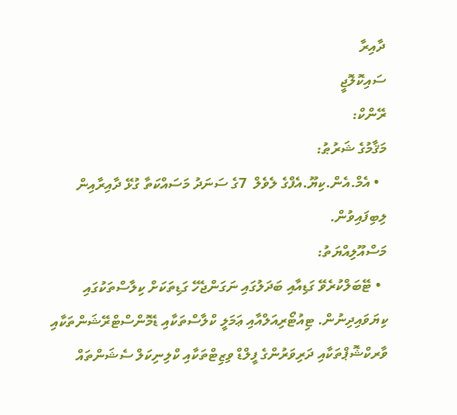ދާއިރާ
ސައިކޮލޮޖީ
ރޭންކް:
މަޤާމުގެ ޝަރުޠު:
  • އެމް.އެން.ކިޔޫ.އެފްގެ ލެވެލް  7ގެ ސަނަދު މަސައްކަތާ ގުޅޭ ދާއިރާއިން ލިބިފައިވުން.
މަސްއޫލިއްޔަތު:
  • ޓޭބަލްކުރެވޭ ގަޑިއާއި ބަދަލުގައި ނަގަންޖެހޭ ގަޑިތަކަށް ކިލާސްތަކުގައި ކިޔަވައިދިނުން. ޓިއުޓޯރިއަލްއާއި ޢަމަލީ ކްލާސްތަކާއި ޑެމޮންސްޓްރޭޝަންތަކާއި ވާރކްޝޮޕްތަކާއި ދަރިވަރުންގެ ފީލްޑް ވިޒިޓްތަކާއި ކްލިނިކަލް ސެޝަންތައް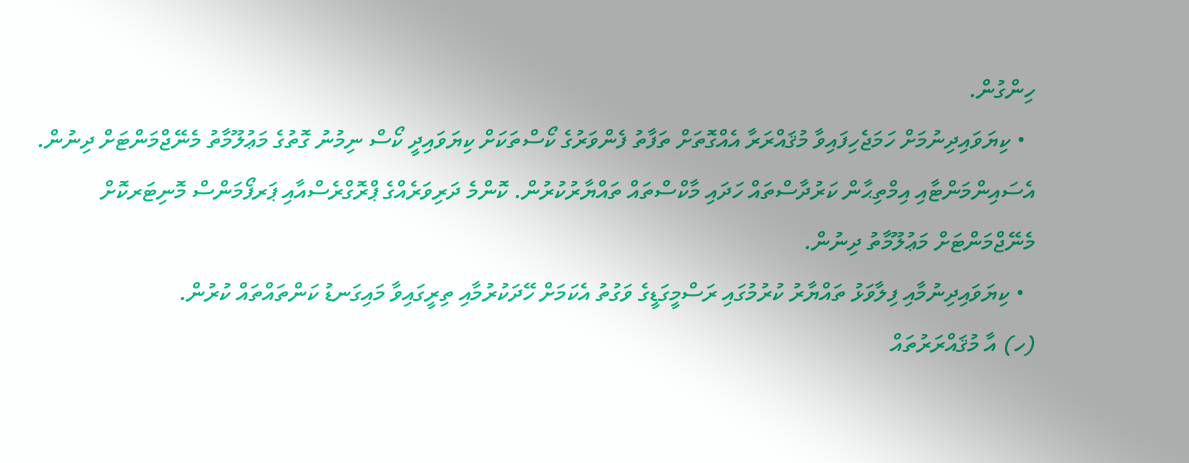ހިންގުން.
  • ކިޔަވައިދިނުމަށް ހަމަޖެހިފައިވާ މުޤައްރަރާ އެއްގޮތަށް ތަފާތު ފެންވަރުގެ ކޯސްތަކަށް ކިޔަވައިދީ ކޯސް ނިމުނު ގޮތުގެ މަޢުލޫމާތު މެނޭޖްމަންޓަށް ދިނުން. އެސައިންމަންޓާއި އިމްތިޙާން ކަރުދާސްތައް ހަދައި މާކްސްތައް ތައްޔާރުކުރުން. ކޮންމެ ދަރިވަރެއްގެ ޕްރޮގްރެސްއާއި ޕަރފޯމަންސް މޮނިޓަރކޮށް މެނޭޖްމަންޓަށް މަޢުލޫމާތު ދިނުން.
  • ކިޔަވައިދިނުމާއި ފިލާވަޅު ތައްޔާރު ކުރުމުގައި ރަސްމީގަޑީގެ ވަގުތު އެކަމަށް ހޭދަކުރުމާއި ތިރީގައިވާ މައިގަނޑު ކަންތައްތައް ކުރުން.
(ހ) އާ މުޤައްރަރުތައް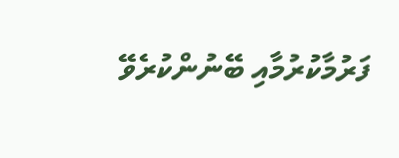ފަރުމާކުރުމާއި ބޭނުންކުރެވޭ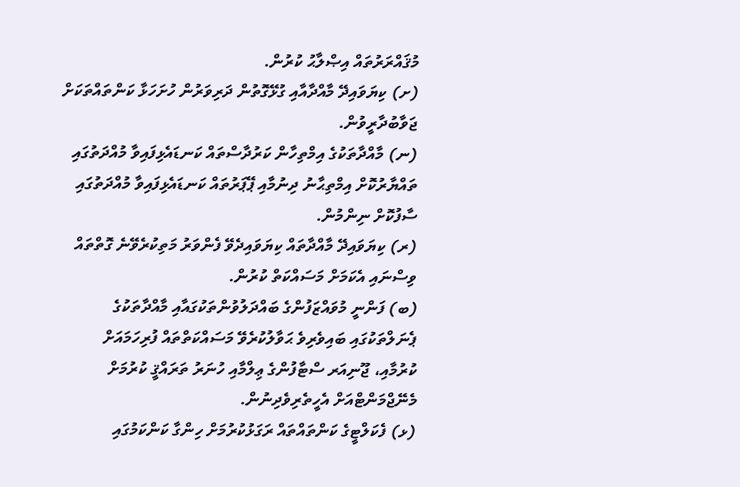މުޤައްރަރުތައް އިޞްލާޙު ކުރުން.
(ށ) ކިޔަވައިދޭ މާއްދާއާއި ގުޅޭގޮތުން ދަރިވަރުން ހުށަހަޅާ ކަންތައްތަކަށް ޖަވާބުދާރީވުން.
(ނ) މާއްދާތަކުގެ އިމްތިހާން ކަރުދާސްތައް ކަނޑައެޅިފައިވާ މުއްދަތުގައި ތައްޔާރުކޮށް އިމްތިޙާނު ދިނުމާއި ޕޭޕަރުތައް ކަނޑައެޅިފައިވާ މުއްދަތުގައި ސާފުކޮށް ނިންމުން.
(ރ) ކިޔަވައިދޭ މާއްދާތައް ކިޔަވައިދެވޭ ފެންވަރު މަތިކުރެވޭނެ ގޮތްތައް ވިސްނައި އެކަމަށް މަސައްކަތް ކުރުން.
(ބ) ފަންނީ މުވައްޒަފުންގެ ބައްދަލުވުންތަކުގައާއި މާއްދާތަކުގެ ޕެނަލްތަކުގައި ބައިވެރިވެ ޙަވާލުކުރެވޭ މަސައްކަތްތައް ފުރިހަމައަށް ކުރުމާއި، ޖޫނިއަރ ސްޓާފުންގެ ޢިލްމާއި ހުނަރު ތަރައްޤީ ކުރުމަށް މެނޭޖްމަންޓްއަށް އެހީތެރިވެދިނުން.
(ޅ) ފެކަލްޓީގެ ކަންތައްތައް ރަގަޅުކުރުމަށް ހިންގާ ކަންކަމުގައި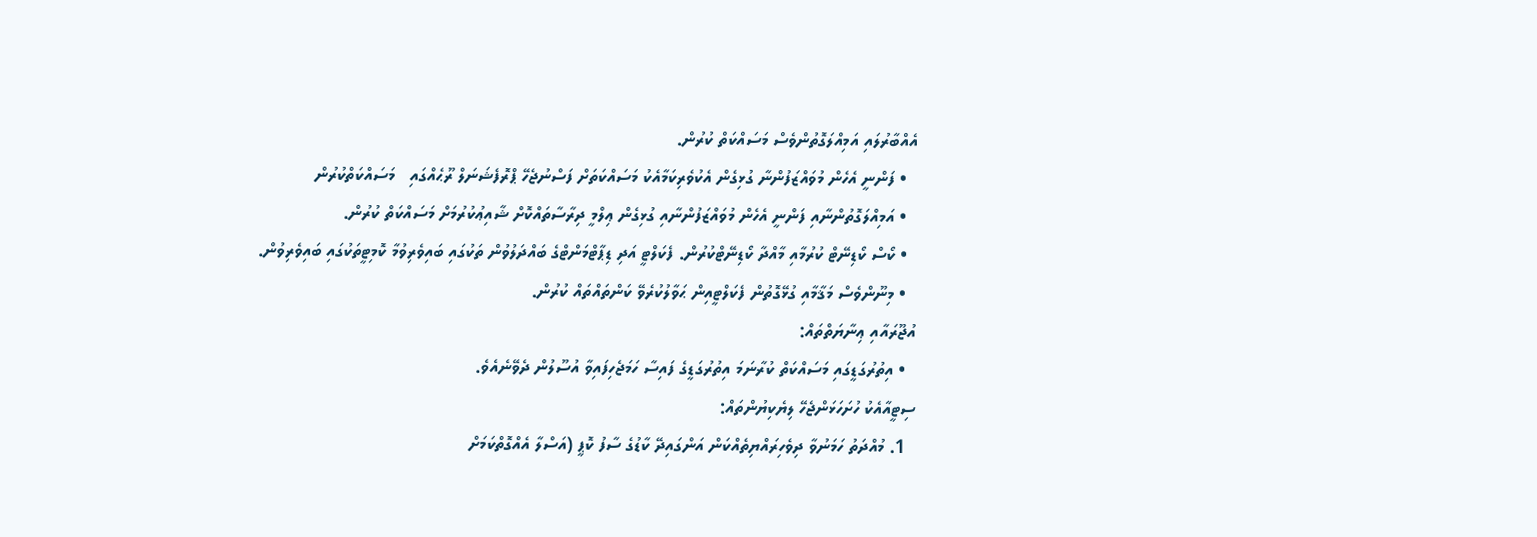އެއްބާރުލައި އަމިއްލަގޮތުންވެސް މަސައްކަތް ކުރުން.
  • ފަންނީ އެހެން މުވައްޒަފުންނާ ގުޅިގެން އެކުވެރިކަމާއެކު މަސައްކަތަށް ފަސްނުޖެހޭ ޕްރޮފެޝަނަލް ރޫޙެއްގައި   މަސައްކަތްކުރުން
  • އަމިއްލަގޮތުންނާއި ފަންނީ އެހެން މުވައްޒަފުންނާއި ގުޅިގެން ޢިލްމީ ދިރާސާތައްކޮށް ޝާއިޢުކުރުމަށް މަސައްކަތް ކުރުން.
  • ކޯސް ކޯޑިނޭޓް ކުރުމާއި މާއްދާ ކޯޑިނޭޓްކުރުން. ފެކަލްޓީ އަދި ޑިޕާޓްމަންޓްގެ ބައްދަލުވުން ތަކުގައި ބައިވެރިވުމާ ކޮމިޓީތަކުގައި ބައިވެރިވުން.
  • މިނޫންވެސް މަޤާމާއި ގުޅޭގޮތުން ފެކަލްޓީއިން ޙަވާލުކުރެވޭ ކަންތައްތައް ކުރުން.
އުޖޫރައާއި ޢިނާޔަތްތައް:
  • އިތުރުގަޑީގައި މަސައްކަތް ކުރާނަމަ އިތުރުގަޑީގެ ފައިސާ ހަމަޖެހިފައިވާ އުސޫލުން ދެވޭނެއެވެ.
ސިޓީއާއެކު ހުށަހަޅަންޖެހޭ ލިޔެކިޔުންތައް:
  1. މުއްދަތު ހަމަނުވާ ދިވެހިރައްޔިތެއްކަން އަންގައިދޭ ކާޑުގެ ސާފު ކޮޕީ (އަސްލާ އެއްގޮތްކަމަށް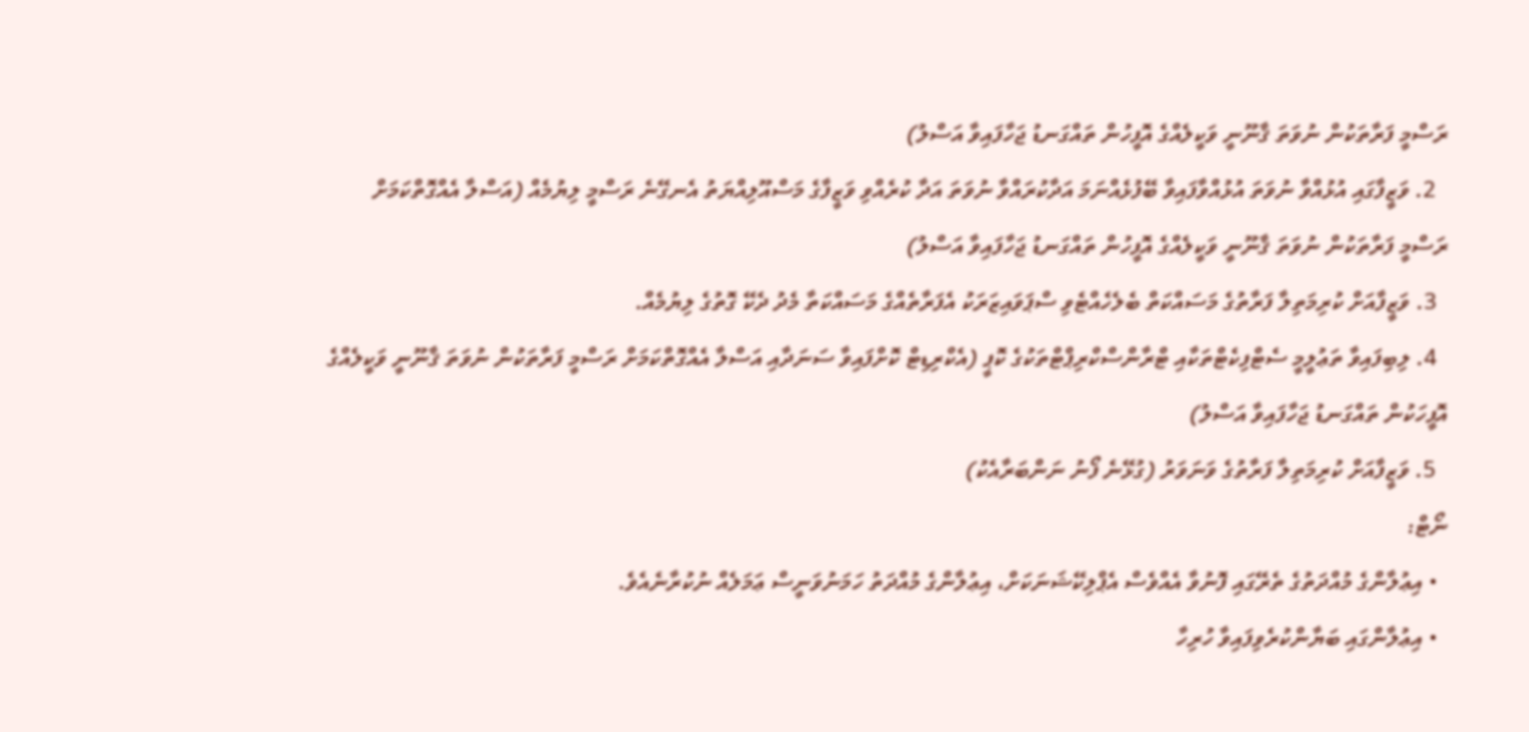ރަސްމީ ފަރާތަކުން ނުވަތަ ޤާނޫނީ ވަކީލެއްގެ އޮފީހުން ތައްގަނޑު ޖަހާފައިވާ އަސްލު)
  2. ވަޒީފާގައި އުޅުއްވާ ނުވަތަ އުޅުއްވާފައިވާ ބޭފުޅެއްނަމަ އަދާކުރައްވާ ނުވަތަ އަދާ ކުރެއްވި ވަޒީފާގެ މަސްއޫލިއްޔަތު އެނގޭނެ ރަސްމީ ލިޔުމެއް (އަސްލާ އެއްގޮތްކަމަށް ރަސްމީ ފަރާތަކުން ނުވަތަ ޤާނޫނީ ވަކީލެއްގެ އޮފީހުން ތައްގަނޑު ޖަހާފައިވާ އަސްލު)
  3. ވަޒީފާއަށް ކުރިމަތިލާ ފަރާތުގެ މަސައްކަތް ބެލެހެއްޓެވި ސްޕަވައިޒަރަކު އެފަރާތެއްގެ މަސައްކަތާ މެދު ދެކޭ ގޮތުގެ ލިޔުމެއް.
  4. ލިބިފައިވާ ތަޢުލީމީ ސެޓްފިކެޓްތަކާއި ޓްރާންސްކްރިޕްޓްތަކުގެ ކޮޕީ (އެކްރިޑިޓް ކޮށްފައިވާ ސަނަދާއި އަސްލާ އެއްގޮތްކަމަށް ރަސްމީ ފަރާތަކުން ނުވަތަ ޤާނޫނީ ވަކީލެއްގެ އޮފީހަކުން ތައްގަނޑު ޖަހާފައިވާ އަސްލު)
  5. ވަޒީފާއަށް ކުރިމަތިލާ ފަރާތުގެ ވަނަވަރު (ގުޅޭނެ ފޯނު ނަންބަރާއެކު)
ނޯޓް:
  • އިޢުލާންގެ މުއްދަތުގެ ތެރޭގައި ފޮނުވާ އެއްވެސް އެޕްލިކޭޝަނަކަށް، އިޢުލާންގެ މުއްދަތު ހަމަނުވަނީސް ޢަމަލެއް ނުކުރާނެއެވެ.
  • އިޢުލާންގައި ބަޔާންކުރެވިފައިވާ ހުރިހާ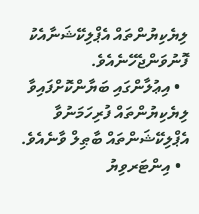ލިޔެކިޔުންތައް އެޕްލިކޭޝަނާއެކު ފޮނުވަންޖެހޭނެއެވެ.
  • އިޢުލާންގައި ބަޔާންކޮށްފައިވާ ލިޔެކިޔުންތައް ފުރިހަމަނުވާ އެޕްލިކޭޝަންތައް ބާޠިލް ވާނެއެވެ.
  • އިންޓަރވިޔު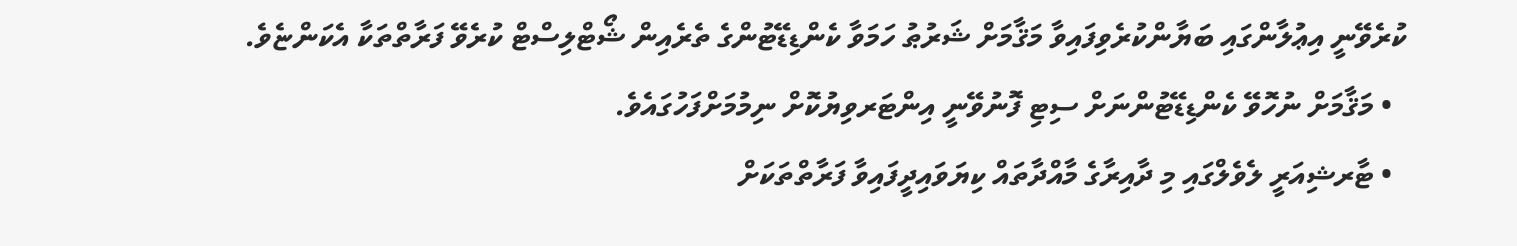ކުރެވޭނީ އިޢުލާންގައި ބަޔާންކުރެވިފައިވާ މަޤާމަށް ޝަރުޠު ހަމަވާ ކެންޑިޑޭޓުންގެ ތެރެއިން ޝޯޓްލިސްޓް ކުރެވޭ ފަރާތްތަކާ އެކަންޏެވެ.
  • މަޤާމަށް ނުހޮވޭ ކެންޑިޑޭޓުންނަށް ސިޓި ފޮނުވޭނީ އިންޓަރވިޔުކޮށް ނިމުމަށްފަހުގައެވެ.
  • ޓާރޝިއަރީ ލެވެލްގައި މި ދާއިރާގެ މާއްދާތައް ކިޔަވައިދީފައިވާ ފަރާތްތަކަށް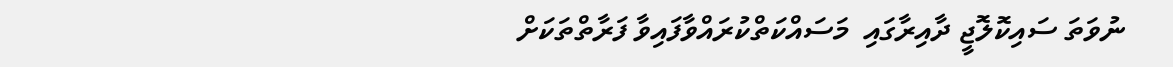ނުވަތަ ސައިކޮލޮޖީ ދާއިރާގައި  މަސައްކަތްކުރައްވާފައިވާ ފަރާތްތަކަށް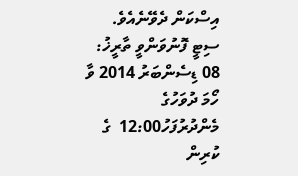އިސްކަން ދެވޭނެއެވެ.
ސިޓީ ފޮނުވަންވީ ތާރީޚު:
08 ޑިސެންބަރު 2014 ވާ ހޯމަ ދުވަހުގެ މެންދުރުފަހު12:00  ގެ ކުރިން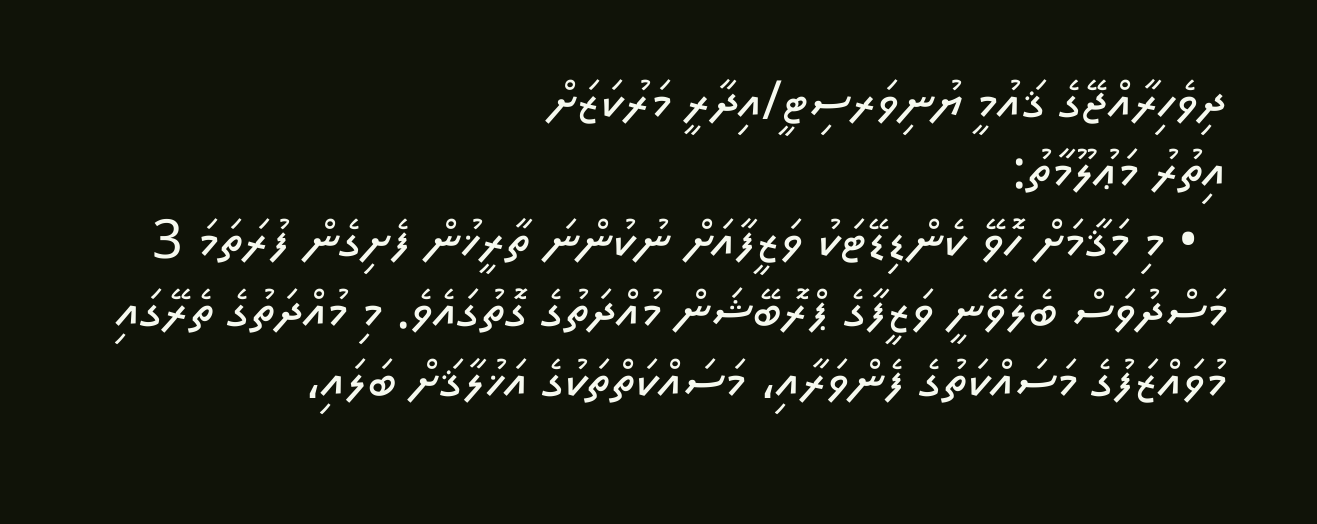ދިވެހިރާއްޖޭގެ ޤައުމީ ޔުނިވަރސިޓީ/އިދާރީ މަރުކަޒަށް
އިތުރު މަޢުލޫމާތު:
  • މި މަޤާމަށް ހޮވޭ ކެންޑިޑޭޓަކު ވަޒީފާއަށް ނުކުންނަ ތާރީޚުން ފެށިގެން ފުރަތަމަ 3 މަސްދުވަސް ބެލެވޭނީ ވަޒީފާގެ ޕްރޮބޭޝަން މުއްދަތުގެ ގޮތުގައެވެ. މި މުއްދަތުގެ ތެރޭގައި މުވައްޒަފުގެ މަސައްކަތުގެ ފެންވަރާއި، މަސައްކަތްތަކުގެ އަޚުލާޤަށް ބަލައި،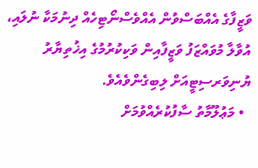ވަޒީފާގެ އެއްބަސްވުން އެއްވެސްނޯޓިހެއް ދިނުމަކާ ނުލައި، އުވާލާ މުވައްޒަފު ވަޒީފާއިން ވަކިކުރުމުގެ އިޚުތިޔާރު ޔުނިވަރސިޓީއަށް ލިބިގެންވެއެވެ.
  • މަޢުލޫމާތު ސާފުކުރެއްވުމަށް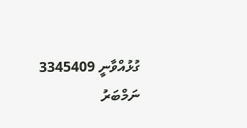ގުޅުއްވާނީ 3345409 ނަމްބަރު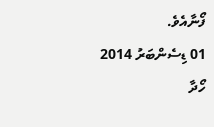ފޯނާއެވެ.
01 ޑިސެންބަރު 2014
ހޯދާ